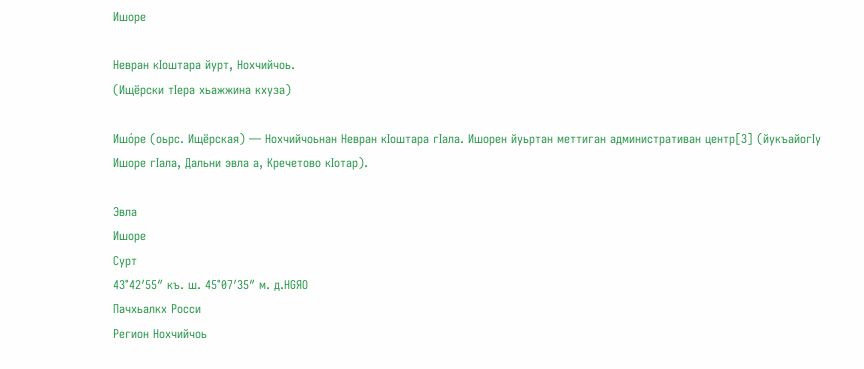Ишоре

Невран кӀоштара йурт, Нохчийчоь.
(Ищёрски тӀера хьажжина кхуза)

Ишо́ре (оьрс. Ищёрская) — Нохчийчоьнан Невран кӀоштара гӀала. Ишорен йуьртан меттиган административан центр[3] (йукъайогӀу Ишоре гӀала, Дальни эвла а, Кречетово кӀотар).

Эвла
Ишоре
Сурт
43°42′55″ къ. ш. 45°07′35″ м. д.HGЯO
Пачхьалкх Росси
Регион Нохчийчоь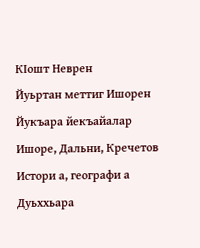КӀошт Неврен
Йуьртан меттиг Ишорен
Йукъара йекъайалар Ишоре, Дальни, Кречетов
Истори а, географи а
Дуьххьара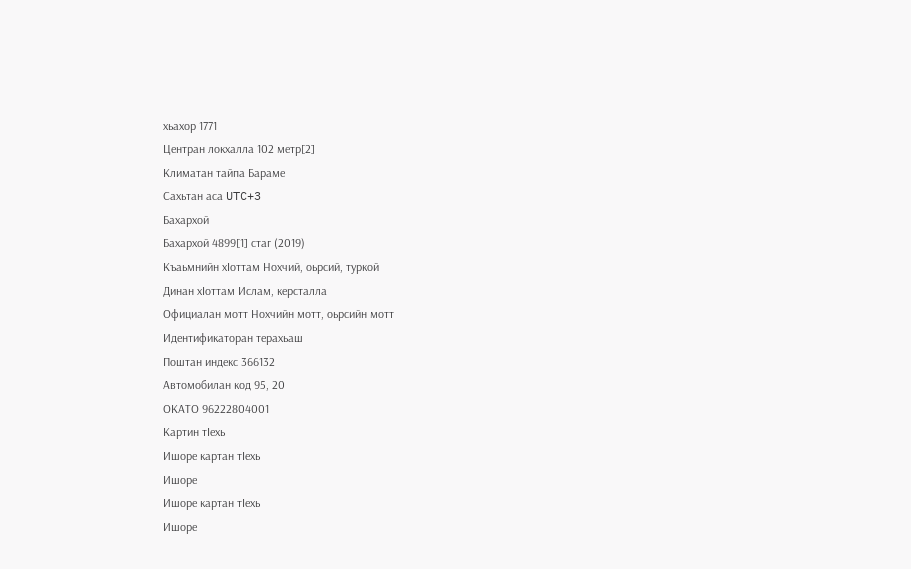хьахор 1771
Центран локхалла 102 метр[2]
Климатан тайпа Бараме
Сахьтан аса UTC+3
Бахархой
Бахархой 4899[1] стаг (2019)
Къаьмнийн хӀоттам Нохчий, оьрсий, туркой
Динан хӀоттам Ислам, керсталла
Официалан мотт Нохчийн мотт, оьрсийн мотт
Идентификаторан терахьаш
Поштан индекс 366132
Автомобилан код 95, 20
ОКАТО 96222804001
Картин тӀехь
Ишоре картан тӀехь
Ишоре
Ишоре картан тӀехь
Ишоре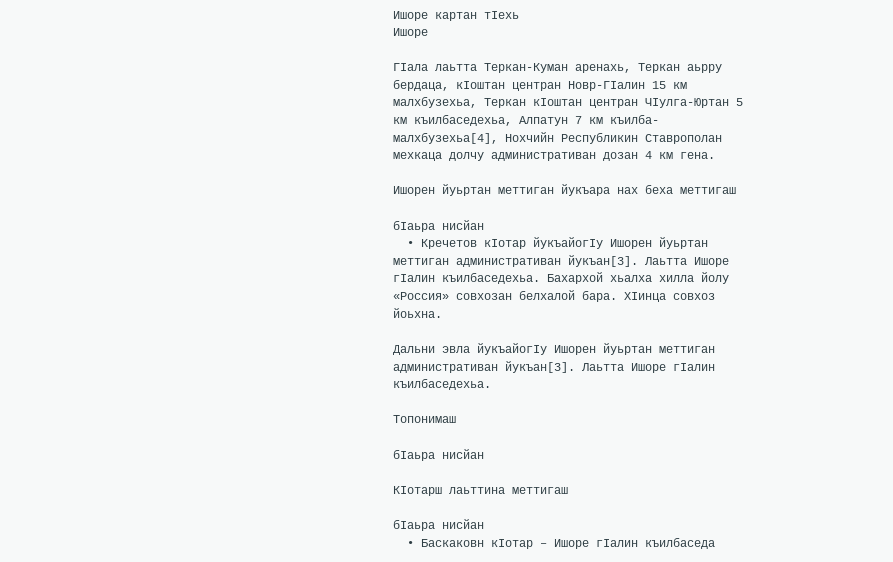Ишоре картан тӀехь
Ишоре

ГӀала лаьтта Теркан-Куман аренахь, Теркан аьрру бердаца, кӀоштан центран Новр-ГӀалин 15 км малхбузехьа, Теркан кӀоштан центран ЧӀулга-Юртан 5 км къилбаседехьа, Алпатун 7 км къилба-малхбузехьа[4], Нохчийн Республикин Ставрополан мехкаца долчу административан дозан 4 км гена.

Ишорен йуьртан меттиган йукъара нах беха меттигаш

бӀаьра нисйан
  • Кречетов кӀотар йукъайогӀу Ишорен йуьртан меттиган административан йукъан[3]. Лаьтта Ишоре гӀалин къилбаседехьа. Бахархой хьалха хилла йолу «Россия» совхозан белхалой бара. ХӀинца совхоз йоьхна.

Дальни эвла йукъайогӀу Ишорен йуьртан меттиган административан йукъан[3]. Лаьтта Ишоре гӀалин къилбаседехьа.

Топонимаш

бӀаьра нисйан

КӀотарш лаьттина меттигаш

бӀаьра нисйан
  • Баскаковн кӀотар – Ишоре гӀалин къилбаседа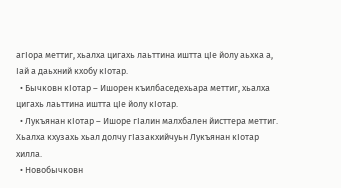агӀора меттиг, хьалха цигахь лаьттина иштта цӀе йолу аьхка а, Ӏай а даьхний кхобу кӀотар.
  • Бычковн кӀотар – Ишорен къилбаседехьара меттиг, хьалха цигахь лаьттина иштта цӀе йолу кӀотар.
  • Лукъянан кӀотар – Ишоре гӀалин малхбален йисттера меттиг. Хьалха кхузахь хьал долчу гӀазакхийчуьн Лукъянан кӀотар хилла.
  • Новобычковн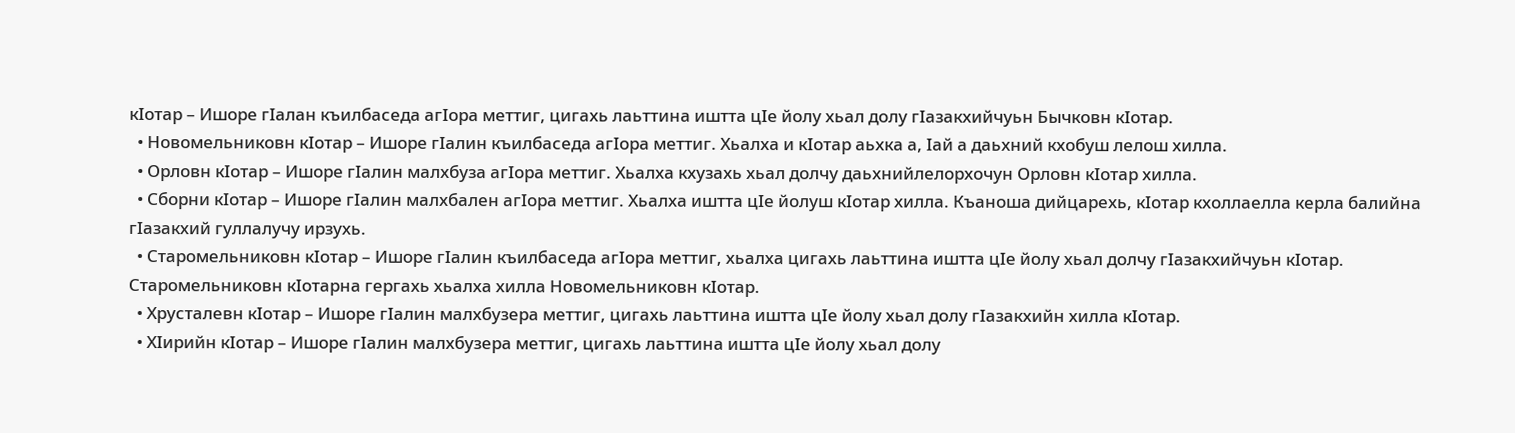кӀотар – Ишоре гӀалан къилбаседа агӀора меттиг, цигахь лаьттина иштта цӀе йолу хьал долу гӀазакхийчуьн Бычковн кӀотар.
  • Новомельниковн кӀотар – Ишоре гӀалин къилбаседа агӀора меттиг. Хьалха и кӀотар аьхка а, Ӏай а даьхний кхобуш лелош хилла.
  • Орловн кӀотар – Ишоре гӀалин малхбуза агӀора меттиг. Хьалха кхузахь хьал долчу даьхнийлелорхочун Орловн кӀотар хилла.
  • Сборни кӀотар – Ишоре гӀалин малхбален агӀора меттиг. Хьалха иштта цӀе йолуш кӀотар хилла. Къаноша дийцарехь, кӀотар кхоллаелла керла балийна гӀазакхий гуллалучу ирзухь.
  • Старомельниковн кӀотар – Ишоре гӀалин къилбаседа агӀора меттиг, хьалха цигахь лаьттина иштта цӀе йолу хьал долчу гӀазакхийчуьн кӀотар. Старомельниковн кӀотарна гергахь хьалха хилла Новомельниковн кӀотар.
  • Хрусталевн кӀотар – Ишоре гӀалин малхбузера меттиг, цигахь лаьттина иштта цӀе йолу хьал долу гӀазакхийн хилла кӀотар.
  • ХӀирийн кӀотар – Ишоре гӀалин малхбузера меттиг, цигахь лаьттина иштта цӀе йолу хьал долу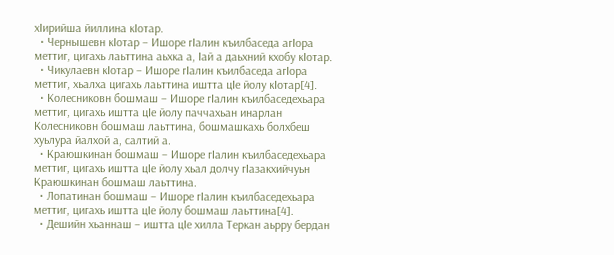хӀирийша йиллина кӀотар.
  • Чернышевн кӀотар – Ишоре гӀалин къилбаседа агӀора меттиг, цигахь лаьттина аьхка а, Ӏай а даьхний кхобу кӀотар.
  • Чикулаевн кӀотар – Ишоре гӀалин къилбаседа агӀора меттиг, хьалха цигахь лаьттина иштта цӀе йолу кӀотар[4].
  • Колесниковн бошмаш – Ишоре гӀалин къилбаседехьара меттиг, цигахь иштта цӀе йолу паччахьан инарлан Колесниковн бошмаш лаьттина, бошмашкахь болхбеш хуьлура йалхой а, салтий а.
  • Краюшкинан бошмаш – Ишоре гӀалин къилбаседехьара меттиг, цигахь иштта цӀе йолу хьал долчу гӀазакхийчуьн Краюшкинан бошмаш лаьттина.
  • Лопатинан бошмаш – Ишоре гӀалин къилбаседехьара меттиг, цигахь иштта цӀе йолу бошмаш лаьттина[4].
  • Дешийн хьаннаш – иштта цӀе хилла Теркан аьрру бердан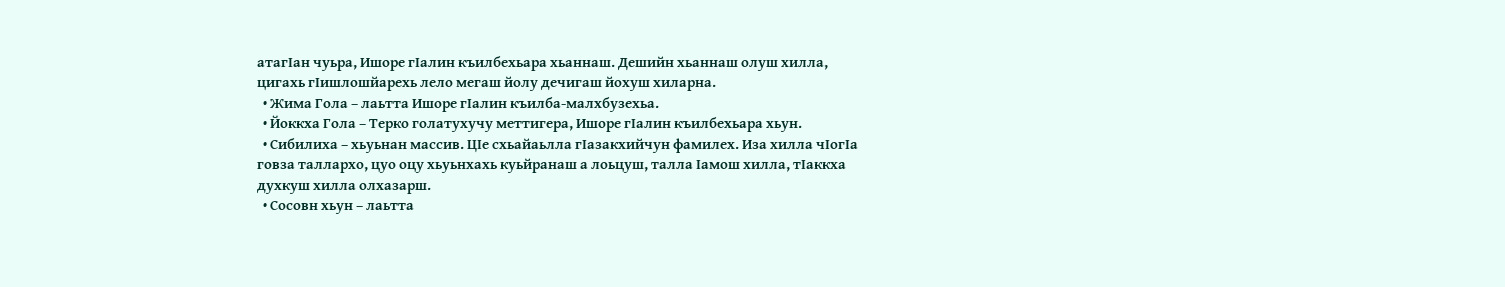атагӀан чуьра, Ишоре гӀалин къилбехьара хьаннаш. Дешийн хьаннаш олуш хилла, цигахь гӀишлошйарехь лело мегаш йолу дечигаш йохуш хиларна.
  • Жима Гола – лаьтта Ишоре гӀалин къилба-малхбузехьа.
  • Йоккха Гола – Терко голатухучу меттигера, Ишоре гӀалин къилбехьара хьун.
  • Сибилиха – хьуьнан массив. ЦӀе схьайаьлла гӀазакхийчун фамилех. Иза хилла чӀогӀа говза таллархо, цуо оцу хьуьнхахь куьйранаш а лоьцуш, талла Ӏамош хилла, тӀаккха духкуш хилла олхазарш.
  • Сосовн хьун – лаьтта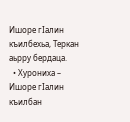Ишоре гӀалин къилбехьа, Теркан аьрру бердаца.
  • Хурониха – Ишоре гӀалин къилбан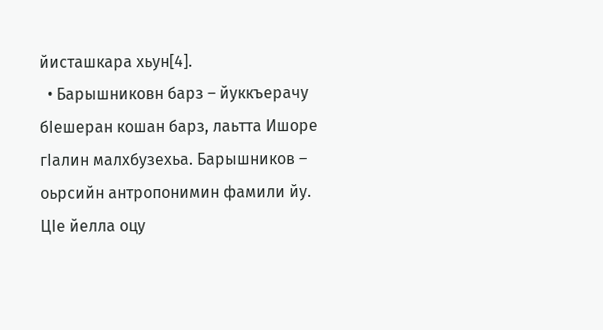йисташкара хьун[4].
  • Барышниковн барз – йуккъерачу бӀешеран кошан барз, лаьтта Ишоре гӀалин малхбузехьа. Барышников – оьрсийн антропонимин фамили йу. ЦӀе йелла оцу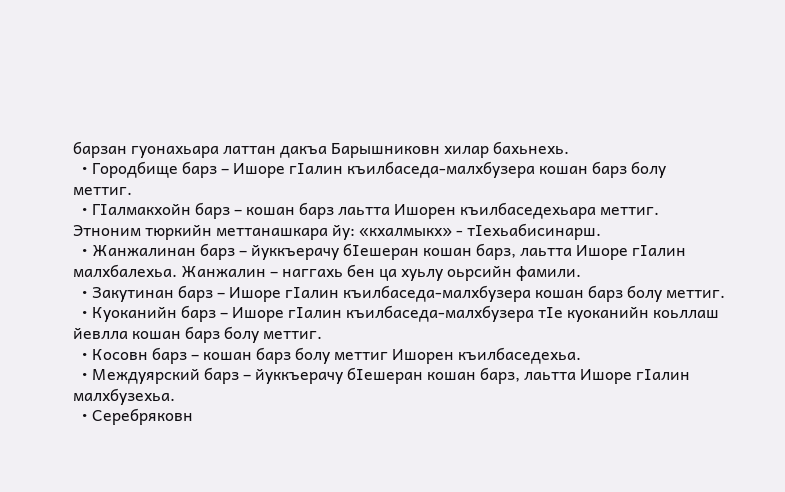барзан гуонахьара латтан дакъа Барышниковн хилар бахьнехь.
  • Городбище барз – Ишоре гӀалин къилбаседа-малхбузера кошан барз болу меттиг.
  • ГӀалмакхойн барз – кошан барз лаьтта Ишорен къилбаседехьара меттиг. Этноним тюркийн меттанашкара йу: «кхалмыкх» - тӀехьабисинарш.
  • Жанжалинан барз – йуккъерачу бӀешеран кошан барз, лаьтта Ишоре гӀалин малхбалехьа. Жанжалин – наггахь бен ца хуьлу оьрсийн фамили.
  • Закутинан барз – Ишоре гӀалин къилбаседа-малхбузера кошан барз болу меттиг.
  • Куоканийн барз – Ишоре гӀалин къилбаседа-малхбузера тӀе куоканийн коьллаш йевлла кошан барз болу меттиг.
  • Косовн барз – кошан барз болу меттиг Ишорен къилбаседехьа.
  • Междуярский барз – йуккъерачу бӀешеран кошан барз, лаьтта Ишоре гӀалин малхбузехьа.
  • Серебряковн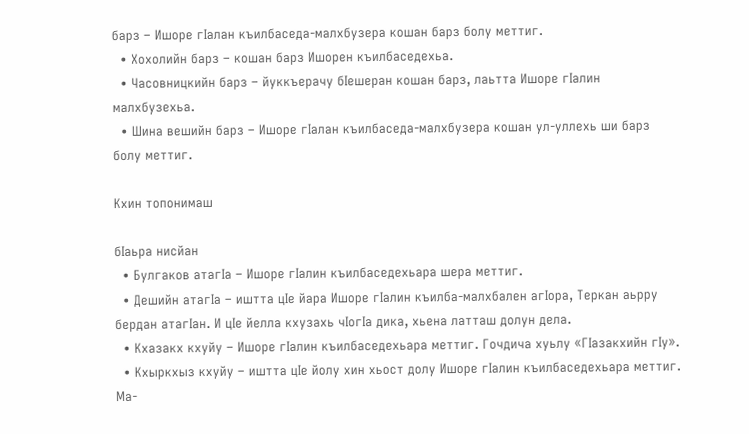барз – Ишоре гӀалан къилбаседа-малхбузера кошан барз болу меттиг.
  • Хохолийн барз – кошан барз Ишорен къилбаседехьа.
  • Часовницкийн барз – йуккъерачу бӀешеран кошан барз, лаьтта Ишоре гӀалин малхбузехьа.
  • Шина вешийн барз – Ишоре гӀалан къилбаседа-малхбузера кошан ул-уллехь ши барз болу меттиг.

Кхин топонимаш

бӀаьра нисйан
  • Булгаков атагӀа – Ишоре гӀалин къилбаседехьара шера меттиг.
  • Дешийн атагӀа – иштта цӀе йара Ишоре гӀалин къилба-малхбален агӀора, Теркан аьрру бердан атагӀан. И цӀе йелла кхузахь чӀогӀа дика, хьена латташ долун дела.
  • Кхазакх кхуйу – Ишоре гӀалин къилбаседехьара меттиг. Гочдича хуьлу «ГӀазакхийн гӀу».
  • Кхыркхыз кхуйу – иштта цӀе йолу хин хьост долу Ишоре гӀалин къилбаседехьара меттиг. Ма-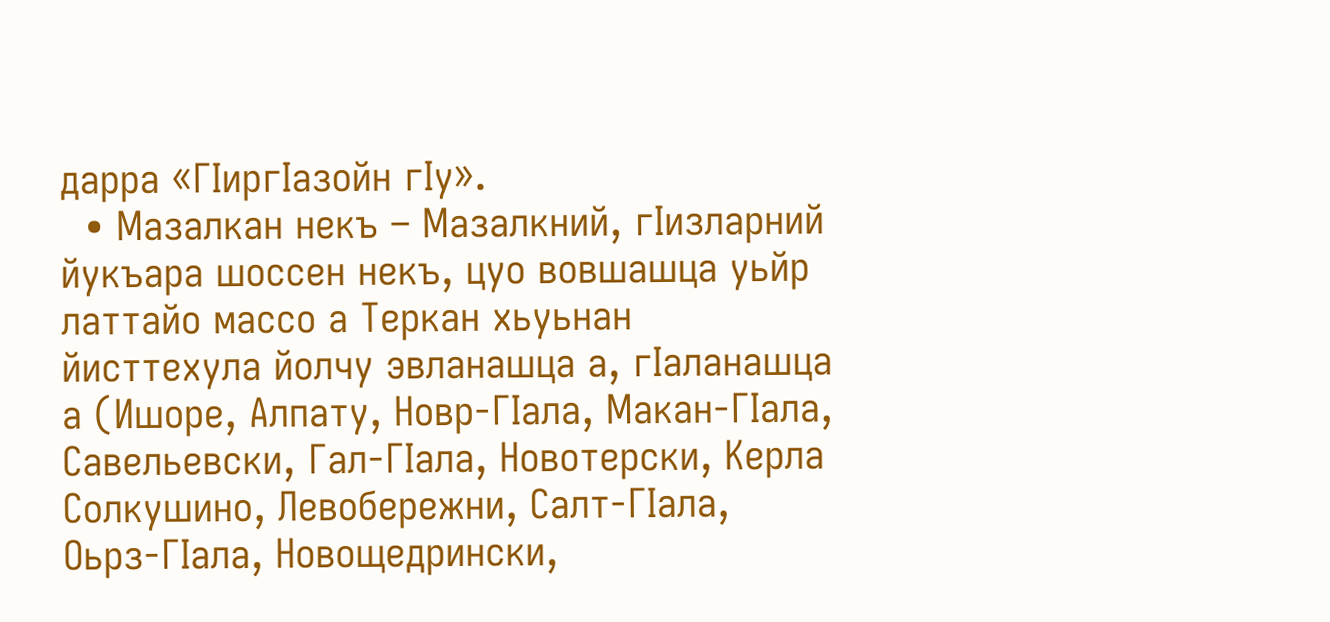дарра «ГӀиргӀазойн гӀу».
  • Мазалкан некъ – Мазалкний, гӀизларний йукъара шоссен некъ, цуо вовшашца уьйр латтайо массо а Теркан хьуьнан йисттехула йолчу эвланашца а, гӀаланашца а (Ишоре, Алпату, Новр-ГӀала, Макан-ГӀала, Савельевски, Гал-ГӀала, Новотерски, Керла Солкушино, Левобережни, Салт-ГӀала, Оьрз-ГӀала, Новощедрински,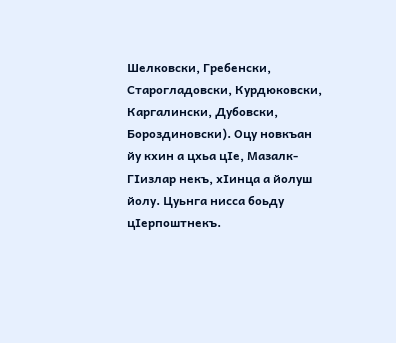Шелковски, Гребенски, Старогладовски, Курдюковски, Каргалински, Дубовски, Бороздиновски). Оцу новкъан йу кхин а цхьа цӀе, Мазалк-ГӀизлар некъ, хӀинца а йолуш йолу. Цуьнга нисса боьду цӀерпоштнекъ.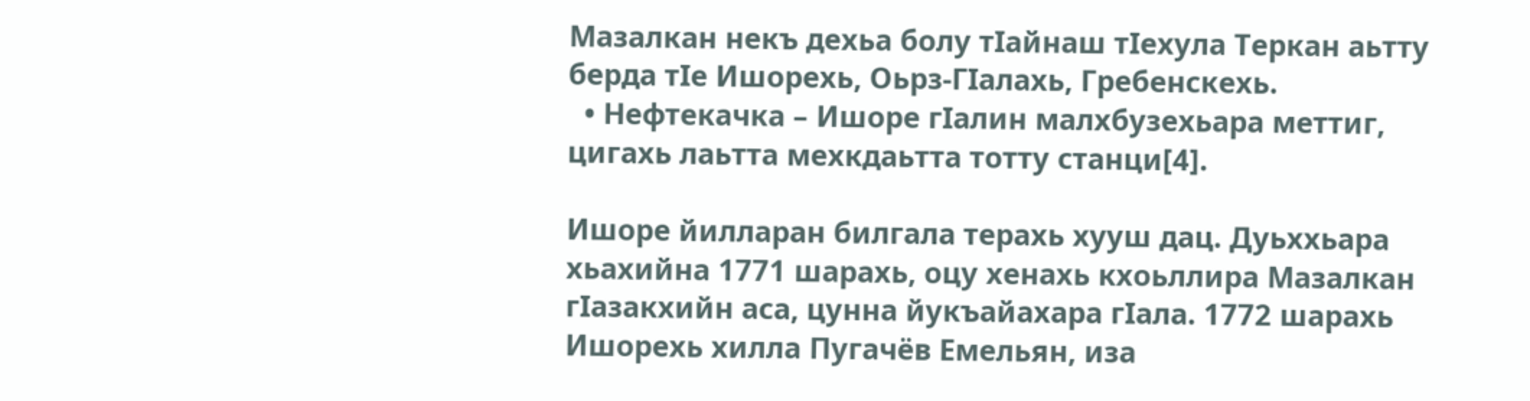Мазалкан некъ дехьа болу тӀайнаш тӀехула Теркан аьтту берда тӀе Ишорехь, Оьрз-ГӀалахь, Гребенскехь.
  • Нефтекачка – Ишоре гӀалин малхбузехьара меттиг, цигахь лаьтта мехкдаьтта тотту станци[4].

Ишоре йилларан билгала терахь хууш дац. Дуьххьара хьахийна 1771 шарахь, оцу хенахь кхоьллира Мазалкан гӀазакхийн аса, цунна йукъайахара гӀала. 1772 шарахь Ишорехь хилла Пугачёв Емельян, иза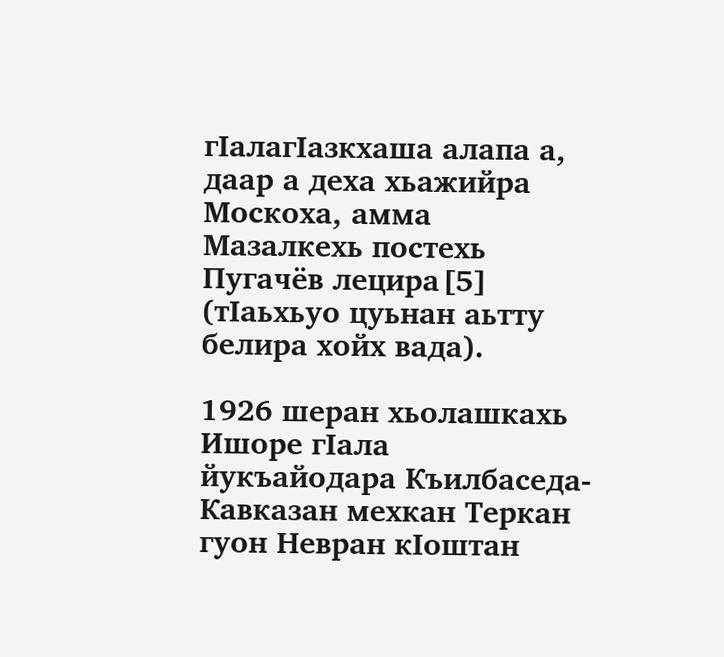гӀалагӀазкхаша алапа а, даар а деха хьажийра Москоха, амма Мазалкехь постехь Пугачёв лецира[5] (тӀаьхьуо цуьнан аьтту белира хойх вада).

1926 шеран хьолашкахь Ишоре гӀала йукъайодара Къилбаседа-Кавказан мехкан Теркан гуон Невран кӀоштан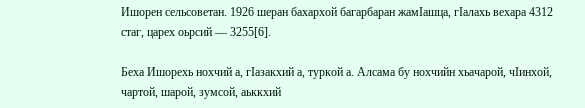Ишорен сельсоветан. 1926 шеран бахархой багарбаран жамӀашца, гӀалахь вехара 4312 стаг, царех оьрсий — 3255[6].

Беха Ишорехь нохчий а, гӀазакхий а, туркой а. Алсама бу нохчийн хьачарой, чӀинхой, чартой, шарой, зумсой, аьккхий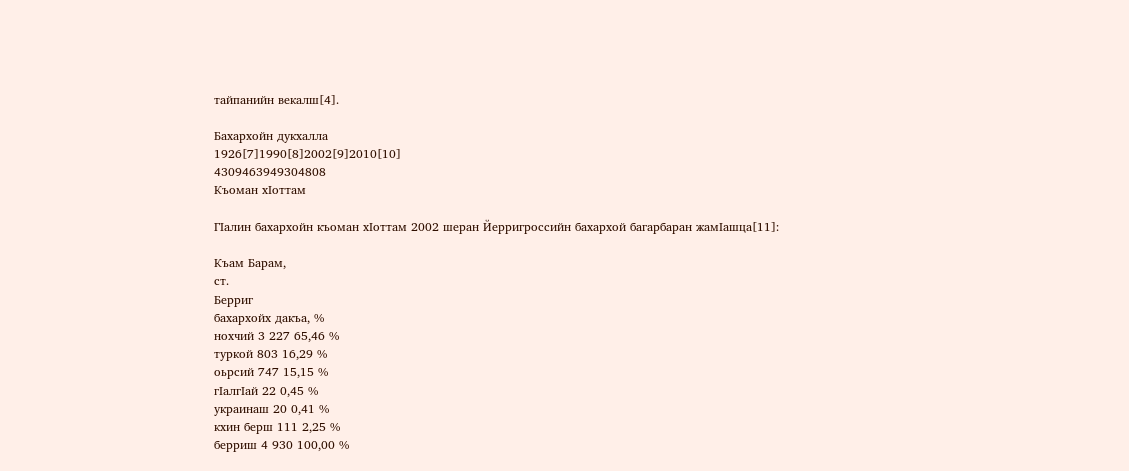тайпанийн векалш[4].

Бахархойн дукхалла
1926[7]1990[8]2002[9]2010[10]
4309463949304808
Къоман хӀоттам

ГӀалин бахархойн къоман хӀоттам 2002 шеран Йерригроссийн бахархой багарбаран жамӀашца[11]:

Къам Барам,
ст.
Берриг
бахархойх дакъа, %
нохчий 3 227 65,46 %
туркой 803 16,29 %
оьрсий 747 15,15 %
гӀалгӀай 22 0,45 %
украинаш 20 0,41 %
кхин берш 111 2,25 %
берриш 4 930 100,00 %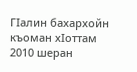ГӀалин бахархойн къоман хӀоттам 2010 шеран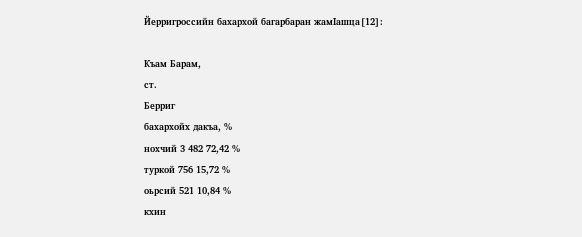Йерригроссийн бахархой багарбаран жамӀашца[12]:

Къам Барам,
ст.
Берриг
бахархойх дакъа, %
нохчий 3 482 72,42 %
туркой 756 15,72 %
оьрсий 521 10,84 %
кхин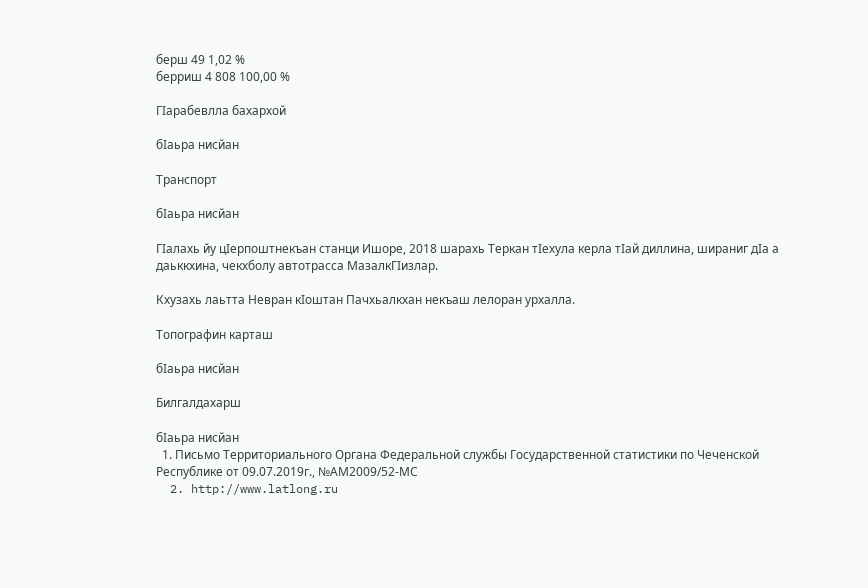берш 49 1,02 %
берриш 4 808 100,00 %

ГӀарабевлла бахархой

бӀаьра нисйан

Транспорт

бӀаьра нисйан

ГӀалахь йу цӀерпоштнекъан станци Ишоре, 2018 шарахь Теркан тӀехула керла тӀай диллина, шираниг дӀа а даьккхина, чекхболу автотрасса МазалкГӀизлар.

Кхузахь лаьтта Невран кӀоштан Пачхьалкхан некъаш лелоран урхалла.

Топографин карташ

бӀаьра нисйан

Билгалдахарш

бӀаьра нисйан
  1. Письмо Территориального Органа Федеральной службы Государственной статистики по Чеченской Республике от 09.07.2019г., №АМ2009/52-МС
  2. http://www.latlong.ru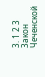3. 1 2 3 Закон Чеченской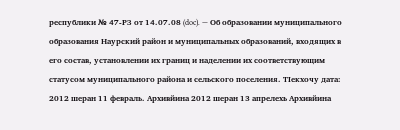республики № 47-РЗ от 14.07.08 (doc). — Об образовании муниципального образования Наурский район и муниципальных образований, входящих в его состав, установлении их границ и наделении их соответствующим статусом муниципального района и сельского поселения. ТӀекхочу дата: 2012 шеран 11 февраль. Архивйина 2012 шеран 13 апрелехь Архивйина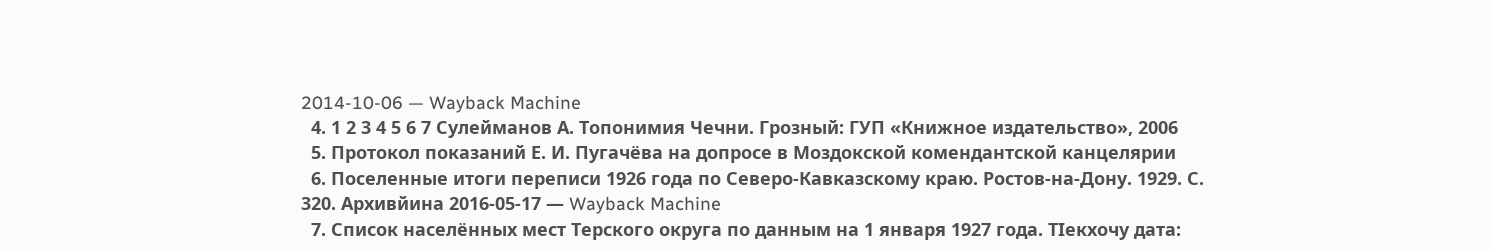2014-10-06 — Wayback Machine
  4. 1 2 3 4 5 6 7 Сулейманов А. Топонимия Чечни. Грозный: ГУП «Книжное издательство», 2006
  5. Протокол показаний Е. И. Пугачёва на допросе в Моздокской комендантской канцелярии
  6. Поселенные итоги переписи 1926 года по Северо-Кавказскому краю. Ростов-на-Дону. 1929. С. 320. Архивйина 2016-05-17 — Wayback Machine
  7. Список населённых мест Терского округа по данным на 1 января 1927 года. ТӀекхочу дата: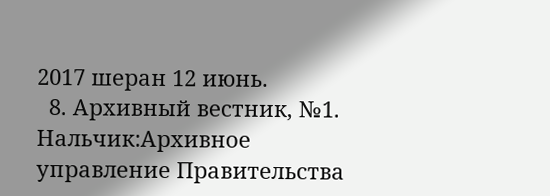2017 шеран 12 июнь.
  8. Архивный вестник, №1. Нальчик:Архивное управление Правительства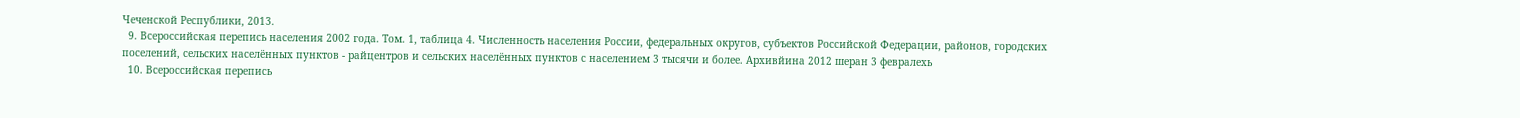Чеченской Республики, 2013.
  9. Всероссийская перепись населения 2002 года. Том. 1, таблица 4. Численность населения России, федеральных округов, субъектов Российской Федерации, районов, городских поселений, сельских населённых пунктов - райцентров и сельских населённых пунктов с населением 3 тысячи и более. Архивйина 2012 шеран 3 февралехь
  10. Всероссийская перепись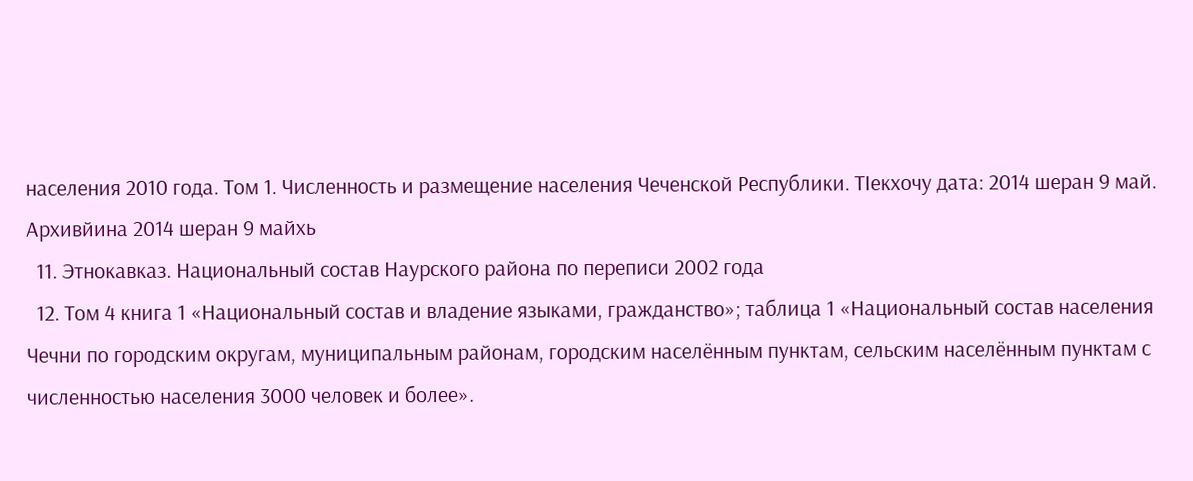населения 2010 года. Том 1. Численность и размещение населения Чеченской Республики. ТӀекхочу дата: 2014 шеран 9 май. Архивйина 2014 шеран 9 майхь
  11. Этнокавказ. Национальный состав Наурского района по переписи 2002 года
  12. Том 4 книга 1 «Национальный состав и владение языками, гражданство»; таблица 1 «Национальный состав населения Чечни по городским округам, муниципальным районам, городским населённым пунктам, сельским населённым пунктам с численностью населения 3000 человек и более».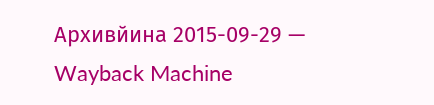Архивйина 2015-09-29 — Wayback Machine